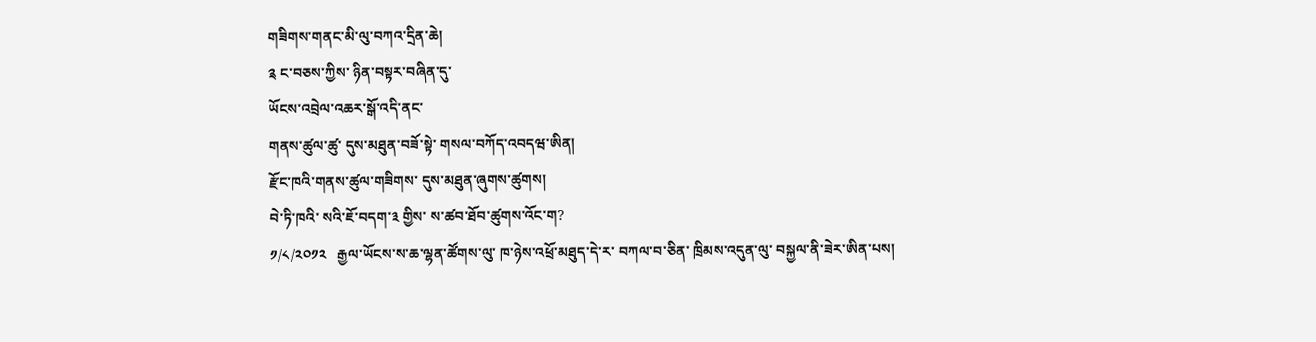གཟིགས་གནང་མི་ལུ་བཀའ་དྲིན་ཆེ།
༉ ང་བཅས་ཀྱིས་ ཉིན་བསྟར་བཞིན་དུ་
ཡོངས་འབྲེལ་འཆར་སྒོ་འདི་ནང་
གནས་ཚུལ་ཚུ་ དུས་མཐུན་བཟོ་སྟེ་ གསལ་བཀོད་འབདཝ་ཨིན།
རྫོང་ཁའི་གནས་ཚུལ་གཟིགས་ དུས་མཐུན་ཞུགས་ཚུགས།
བེ་ཏི་ཁའི་ སའི་ཇོ་བདག་༣ གྱིས་ ས་ཚབ་ཐོབ་ཚུགས་འོང་ག?
༡/༨/༢༠༡༢   རྒྱལ་ཡོངས་ས་ཆ་ལྷན་ཚོགས་ལུ་ ཁ་ཉེས་འཕྲོ་མཐུད་དེ་ར་ བཀལ་བ་ཅིན་ ཁྲིམས་འདུན་ལུ་ བསྐྱལ་ནི་ཟེར་ཨིན་པས།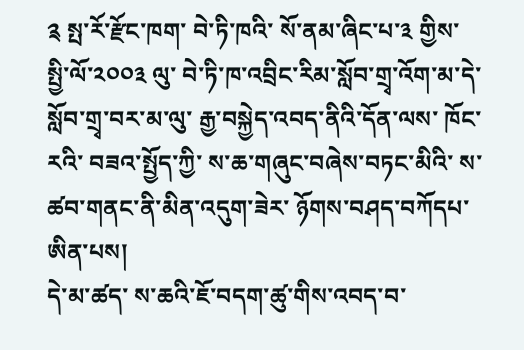༉ སྤ་རོ་རྫོང་ཁག་ བེ་ཏི་ཁའི་ སོ་ནམ་ཞིང་པ་༣ གྱིས་ སྤྱི་ལོ་༢༠༠༣ ལུ་ བེ་ཏི་ཁ་འབྲིང་རིམ་སློབ་གྲྭ་འོག་མ་དེ་ སློབ་གྲྭ་བར་མ་ལུ་ རྒྱ་བསྐྱེད་འབད་ནིའི་དོན་ལས་ ཁོང་རའི་ བཟའ་སྤྱོད་ཀྱི་ ས་ཆ་གཞུང་བཞེས་བཏང་མིའི་ ས་ཚབ་གནང་ནི་མིན་འདུག་ཟེར་ ཉོགས་བཤད་བཀོདཔ་ཨིན་པས།
དེ་མ་ཚད་ ས་ཆའི་ཇོ་བདག་ཚུ་གིས་འབད་བ་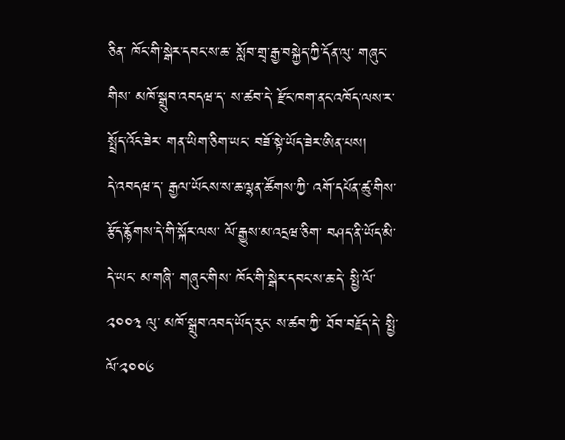ཅིན་ ཁོང་གི་སྒེར་དབང་ས་ཆ་ སློབ་གྲྭ་རྒྱ་བསྐྱེད་ཀྱི་དོན་ལུ་ གཞུང་གིས་ མཁོ་སྒྲུབ་འབདཝ་ད་ ས་ཚབ་དེ་ རྫོང་ཁག་ནང་འཁོད་ལས་ར་ སྤྲོད་འོང་ཟེར་ གན་ཡིག་ཅིག་ཡང་ བཟོ་སྟེ་ཡོད་ཟེར་ཨིན་པས།
དེ་འབདཝ་ད་ རྒྱལ་ཡོངས་ས་ཆ་ལྷན་ཚོགས་ཀྱི་ འགོ་དཔོན་ཚུ་གིས་ རྩོད་རྙོགས་དེ་གི་སྐོར་ལས་ ལོ་རྒྱུས་མ་འདྲཝ་ཅིག་ བཤད་ནི་ཡོད་མི་དེ་ཡང་ མ་གཞི་ གཞུང་གིས་ ཁོང་གི་སྒེར་དབང་ས་ཆ་དེ་ སྤྱི་ལོ་༢༠༠༣ ལུ་ མཁོ་སྒྲུབ་འབད་ཡོད་རུང་ ས་ཚབ་ཀྱི་ ཐོབ་བརྗོད་དེ་ སྤྱི་ལོ་༢༠༠༦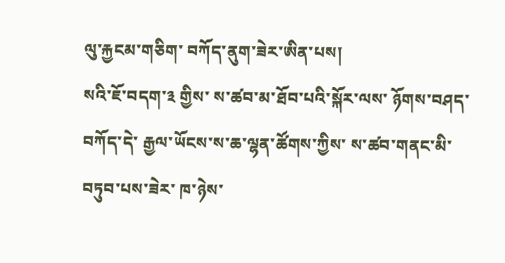ལུ་རྐྱངམ་གཅིག་ བཀོད་ནུག་ཟེར་ཨིན་པས།
སའི་ཇོ་བདག་༣ གྱིས་ ས་ཚབ་མ་ཐོབ་པའི་སྐོར་ལས་ ཉོགས་བཤད་བཀོད་དེ་ རྒྱལ་ཡོངས་ས་ཆ་ལྷན་ཚོགས་ཀྱིས་ ས་ཚབ་གནང་མི་བཏུབ་པས་ཟེར་ ཁ་ཉེས་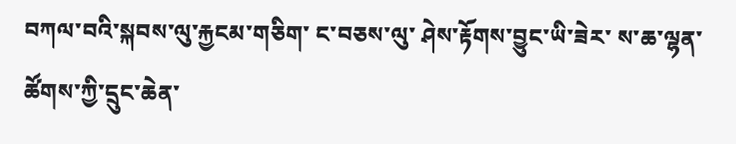བཀལ་བའི་སྐབས་ལུ་རྐྱངམ་གཅིག་ ང་བཅས་ལུ་ ཤེས་རྟོགས་བྱུང་ཡི་ཟེར་ ས་ཆ་ལྷན་ཚོགས་ཀྱི་དྲུང་ཆེན་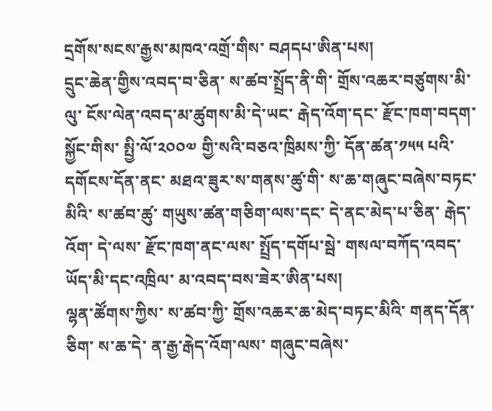དྲགོས་སངས་རྒྱས་མཁའ་འགྲོ་གིས་ བཤདཔ་ཨིན་པས།
དྲུང་ཆེན་གྱིས་འབད་བ་ཅིན་ ས་ཚབ་སྤྲོད་ནི་གི་ གྲོས་འཆར་བཙུགས་མི་ལུ་ ངོས་ལེན་འབད་མ་ཚུགས་མི་དེ་ཡང་ རྒེད་འོག་དང་ རྫོང་ཁག་བདག་སྐྱོང་གིས་ སྤྱི་ལོ་༢༠༠༧ གྱི་སའི་བཅའ་ཁྲིམས་ཀྱི་ དོན་ཚན་༡༥༥ པའི་དགོངས་དོན་ནང་ མཐའ་ཟུར་ས་གནས་ཚུ་གི་ ས་ཆ་གཞུང་བཞེས་བཏང་མིའི་ ས་ཚབ་ཚུ་ གཡུས་ཚན་གཅིག་ལས་དང་ དེ་ནང་མེད་པ་ཅིན་ རྒེད་འོག་ དེ་ལས་ རྫོང་ཁག་ནང་ལས་ སྤྲོད་དགོཔ་སྦེ་ གསལ་བཀོད་འབད་ཡོད་མི་དང་འཁྲིལ་ མ་འབད་བས་ཟེར་ཨིན་པས།
ལྷན་ཚོགས་ཀྱིས་ ས་ཚབ་ཀྱི་ གྲོས་འཆར་ཆ་མེད་བཏང་མིའི་ གནད་དོན་ཅིག་ ས་ཆ་དེ་ ན་རྒྱ་རྒེད་འོག་ལས་ གཞུང་བཞེས་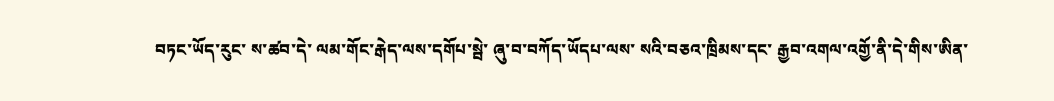བཏང་ཡོད་རུང་ ས་ཚབ་དེ་ ལམ་གོང་རྒེད་ལས་དགོཔ་སྦེ་ ཞུ་བ་བཀོད་ཡོདཔ་ལས་ སའི་བཅའ་ཁྲིམས་དང་ རྒྱབ་འགལ་འགྱོ་ནི་དེ་གིས་ཨིན་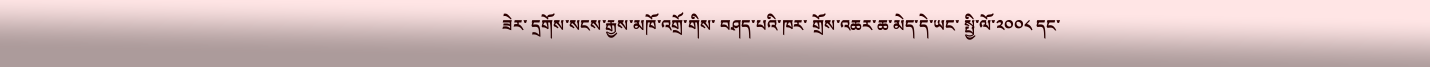ཟེར་ དྲགོས་སངས་རྒྱས་མཁོ་འགྲོ་གིས་ བཤད་པའི་ཁར་ གྲོས་འཆར་ཆ་མེད་དེ་ཡང་ སྤྱི་ལོ་༢༠༠༨ དང་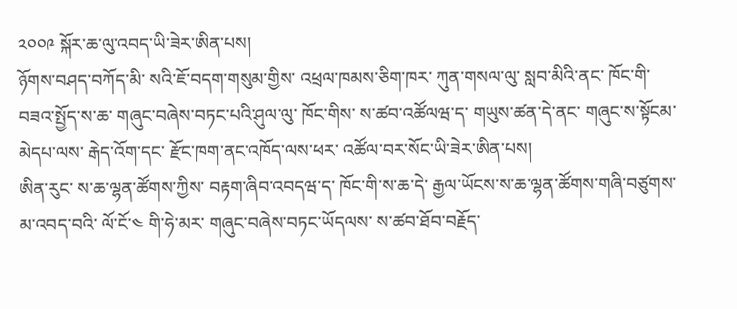༢༠༠༩ སྐོར་ཆ་ལུ་འབད་ཡི་ཟེར་ཨིན་པས།
ཉོགས་བཤད་བཀོད་མི་ སའི་ཇོ་བདག་གསུམ་གྱིས་ འཕྲལ་ཁམས་ཅིག་ཁར་ ཀུན་གསལ་ལུ་ སླབ་མིའི་ནང་ ཁོང་གི་བཟའ་སྤྱོད་ས་ཆ་ གཞུང་བཞེས་བཏང་པའི་ཤུལ་ལུ་ ཁོང་གིས་ ས་ཚབ་འཚོལཝ་ད་ གཡུས་ཚན་དེ་ནང་ གཞུང་ས་སྟོངམ་མེདཔ་ལས་ རྒེད་འོག་དང་ རྫོང་ཁག་ནང་འཁོད་ལས་ཕར་ འཚོལ་བར་སོང་ཡི་ཟེར་ཨིན་པས།
ཨིན་རུང་ ས་ཆ་ལྷན་ཚོགས་ཀྱིས་ བརྟག་ཞིབ་འབདཝ་ད་ ཁོང་གི་ས་ཆ་དེ་ རྒྱལ་ཡོངས་ས་ཆ་ལྷན་ཚོགས་གཞི་བཙུགས་མ་འབད་བའི་ ལོ་ངོ་༤ གི་ཧེ་མར་ གཞུང་བཞེས་བཏང་ཡོདལས་ ས་ཚབ་ཐོབ་བརྗོད་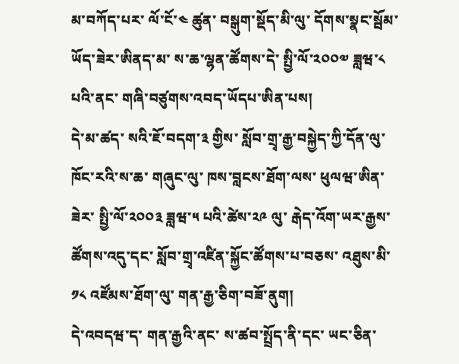མ་བཀོད་པར་ ལོ་ངོ་༤ ཚུན་ བསྒུག་སྡོད་མི་ལུ་ དོགས་སྣང་སྦོམ་ཡོད་ཟེར་ཨིནད་མ་ ས་ཆ་ལྷན་ཚོགས་དེ་ སྤྱི་ལོ་༢༠༠༧ ཟླཝ་༨ པའི་ནང་ གཞི་བཙུགས་འབད་ཡོདཔ་ཨིན་པས།
དེ་མ་ཚད་ སའི་ཇོ་བདག་༣ གྱིས་ སློབ་གྲྭ་རྒྱ་བསྐྱེད་ཀྱི་དོན་ལུ་ ཁོང་རའི་ས་ཆ་ གཞུང་ལུ་ ཁས་བླངས་ཐོག་ལས་ ཕུལཝ་ཨིན་ཟེར་ སྤྱི་ལོ་༢༠༠༣ ཟླཝ་༥ པའི་ཚེས་༢༩ ལུ་ རྒེད་འོག་ཡར་རྒྱས་ཚོགས་འདུ་དང་ སློབ་གྲྭ་འཛིན་སྐྱོང་ཚོགས་པ་བཅས་ འཐུས་མི་༡༨ འཛོམས་ཐོག་ལུ་ གན་རྒྱ་ཅིག་བཟོ་ནུག།
དེ་འབདཝ་ད་ གན་རྒྱའི་ནང་ ས་ཚབ་སྤྲོད་ནི་དང་ ཡང་ཅིན་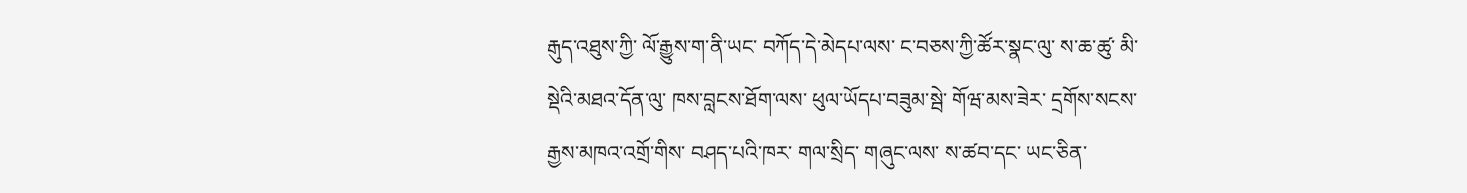རྒུད་འཐུས་ཀྱི་ ལོ་རྒྱུས་ག་ནི་ཡང་ བཀོད་དེ་མེདཔ་ལས་ ང་བཅས་ཀྱི་ཚོར་སྣང་ལུ་ ས་ཆ་ཚུ་ མི་སྡེའི་མཐའ་དོན་ལུ་ ཁས་བླངས་ཐོག་ལས་ ཕུལ་ཡོདཔ་བཟུམ་སྦེ་ གོཝ་མས་ཟེར་ དྲགོས་སངས་རྒྱས་མཁའ་འགྲོ་གིས་ བཤད་པའི་ཁར་ གལ་སྲིད་ གཞུང་ལས་ ས་ཚབ་དང་ ཡང་ཅིན་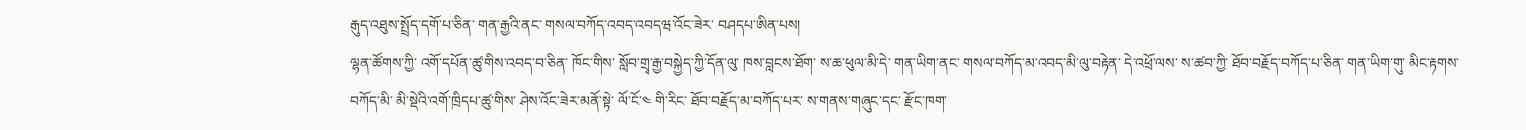རྒུད་འཐུས་སྤྲོད་དགོ་པ་ཅིན་ གན་རྒྱའི་ནང་ གསལ་བཀོད་འབད་འབདཝ་འོང་ཟེར་ བཤདཔ་ཨིན་པས།
ལྷན་ཚོགས་ཀྱི་ འགོ་དཔོན་ཚུ་གིས་འབད་བ་ཅིན་ ཁོང་གིས་ སློབ་གྲྭ་རྒྱ་བསྐྱེད་ཀྱི་དོན་ལུ་ ཁས་བླངས་ཐོག་ ས་ཆ་ཕུལ་མི་དེ་ གན་ཡིག་ནང་ གསལ་བཀོད་མ་འབད་མི་ལུ་བརྟེན་ དེ་འཕྲོ་ལས་ ས་ཚབ་ཀྱི་ ཐོབ་བརྗོད་བཀོད་པ་ཅིན་ གན་ཡིག་གུ་ མིང་རྟགས་བཀོད་མི་ མི་སྡེའི་འགོ་ཁྲིདཔ་ཚུ་གིས་ ཤེས་འོང་ཟེར་མནོ་སྟེ་ ལོ་ངོ་༤ གི་རིང་ ཐོབ་བརྗོད་མ་བཀོད་པར་ ས་གནས་གཞུང་དང་ རྫོང་ཁག་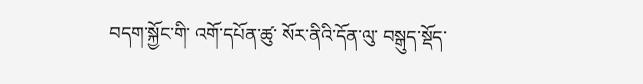བདག་སྐྱོང་གི་ འགོ་དཔོན་ཚུ་ སོར་ནིའི་དོན་ལུ་ བསྒུད་སྡོད་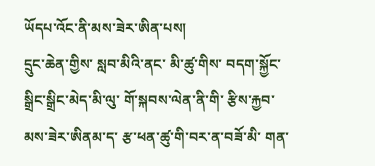ཡོདཔ་འོང་ནི་མས་ཟེར་ཨིན་པས།
དྲུང་ཆེན་གྱིས་ སླབ་མིའི་ནང་ མི་ཚུ་གིས་ བདག་སྐྱོང་སྒྲིང་སྒྲིང་མེད་མི་ལུ་ གོ་སྐབས་ལེན་ནི་གི་ རྩིས་རྐྱབ་མས་ཟེར་ཨིནམ་ད་ རྩ་ཕན་ཚུ་གི་བར་ན་བཟོ་མི་ གན་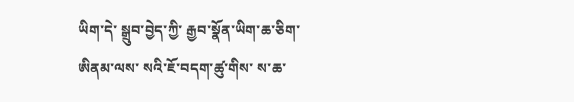ཡིག་དེ་ སྒྲུབ་བྱེད་ཀྱི་ རྒྱབ་སྣོན་ཡིག་ཆ་ཅིག་ཨིནམ་ལས་ སའི་ཇོ་བདག་ཚུ་གིས་ ས་ཆ་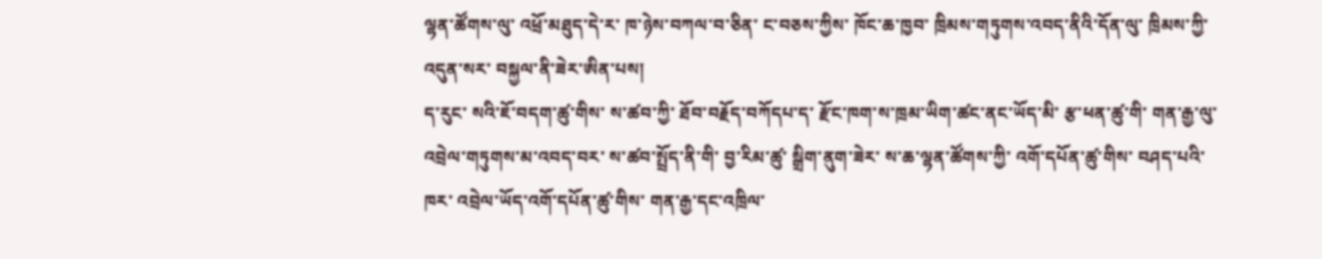ལྷན་ཚོགས་ལུ་ འཕྲོ་མཐུད་དེ་ར་ ཁ་ཉེས་བཀལ་བ་ཅིན་ ང་བཅས་ཀྱིས་ ཁོང་ཆ་ཁྱབ་ ཁྲིམས་གཏུགས་འབད་ནིའི་དོན་ལུ་ ཁྲིམས་ཀྱི་འདུན་སར་ བསྐྱལ་ནི་ཟེར་ཨིན་པས།
ད་རུང་ སའི་ཇོ་བདག་ཚུ་གིས་ ས་ཚབ་ཀྱི་ ཐོབ་བརྗོད་བཀོདཔ་ད་ རྫོང་ཁག་ས་ཁྲམ་ཡིག་ཚང་ནང་ཡོད་མི་ རྩ་ཕན་ཚུ་གི་ གན་རྒྱ་ལུ་འབྲེལ་གཏུགས་མ་འབད་བར་ ས་ཚབ་སྤྲོད་ནི་གི་ བྱ་རིམ་ཚུ་ སྒྲིག་ནུག་ཟེར་ ས་ཆ་ལྷན་ཚོགས་ཀྱི་ འགོ་དཔོན་ཚུ་གིས་ བཤད་པའི་ཁར་ འབྲེལ་ཡོད་འགོ་དཔོན་ཚུ་གིས་ གན་རྒྱ་དང་འཁྲིལ་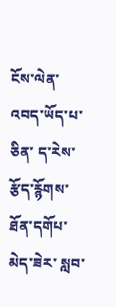ངོས་ལེན་འབད་ཡོད་པ་ཅིན་ ད་རེས་ རྩོད་རྙོགས་ཐོན་དགོཔ་མེད་ཟེར་ སླབ་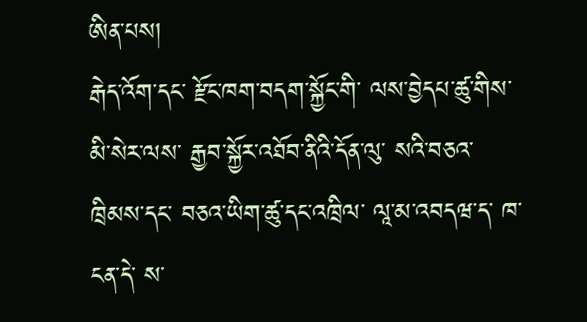ཨིན་པས།
རྒེད་འོག་དང་ རྫོང་ཁག་བདག་སྐྱོང་གི་ ལས་བྱེདཔ་ཚུ་གིས་ མི་སེར་ལས་ རྒྱབ་སྐྱོར་འཐོབ་ནིའི་དོན་ལུ་ སའི་བཅའ་ཁྲིམས་དང་ བཅའ་ཡིག་ཚུ་དང་འཁྲིལ་ ལཱ་མ་འབདཝ་ད་ ཁ་ངན་དེ་ ས་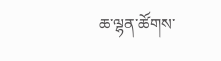ཆ་ལྷན་ཚོགས་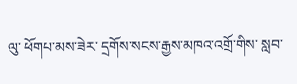ལུ་ ཕོགཔ་མས་ཟེར་ དྲགོས་སངས་རྒྱས་མཁའ་འགྲོ་གིས་ སླབ་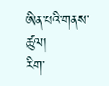ཨིན་པའི་གནས་ཚུལ།
རིག་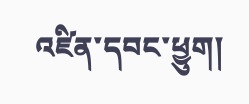འཛིན་དབང་ཕྱུག།